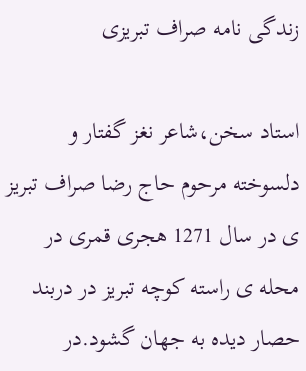زندگی نامه صراف تبریزی

استاد سخن،شاعر نغز گفتار و دلسوخته مرحوم حاج رضا صراف تبریز ی در سال 1271 هجری قمری در محله ی راسته کوچه تبریز در دربند حصار دیده به جهان گشود.در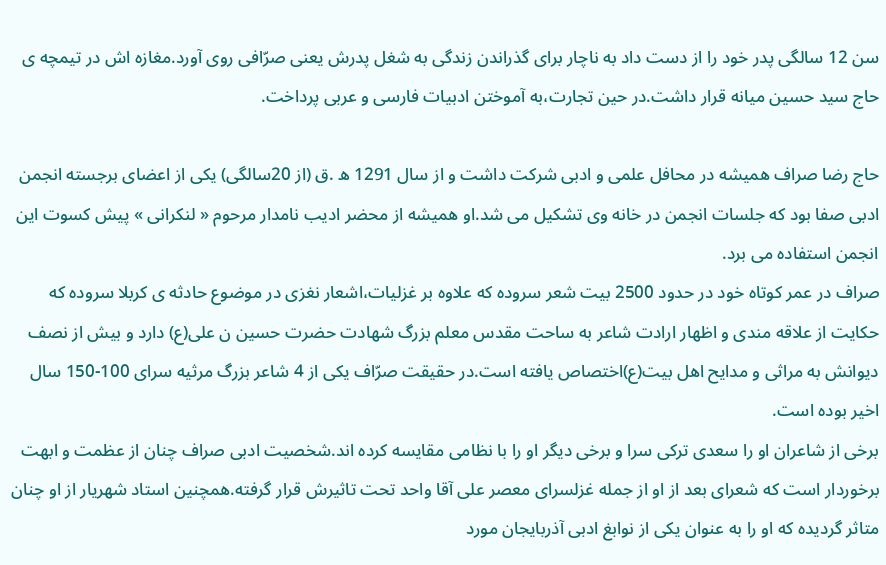سن 12 سالگی پدر خود را از دست داد به ناچار برای گذراندن زندگی به شغل پدرش یعنی صرّافی روی آورد.مغازه اش در تیمچه ی حاج سید حسین میانه قرار داشت.در حین تجارت،به آموختن ادبیات فارسی و عربی پرداخت.

حاج رضا صراف همیشه در محافل علمی و ادبی شرکت داشت و از سال 1291 ه .ق (از 20سالگی) یکی از اعضای برجسته انجمن ادبی صفا بود که جلسات انجمن در خانه وی تشکیل می شد.او همیشه از محضر ادیب نامدار مرحوم « لنکرانی » پیش کسوت این انجمن استفاده می برد.
صراف در عمر کوتاه خود در حدود 2500 بیت شعر سروده که علاوه بر غزلیات،اشعار نغزی در موضوع حادثه ی کربلا سروده که حکایت از علاقه مندی و اظهار ارادت شاعر به ساحت مقدس معلم بزرگ شهادت حضرت حسین ن علی(ع) دارد و بیش از نصف دیوانش به مراثی و مدایح اهل بیت(ع)اختصاص یافته است.در حقیقت صرّاف یکی از 4 شاعر بزرگ مرثیه سرای 100-150 سال اخیر بوده است.
برخی از شاعران او را سعدی ترکی سرا و برخی دیگر او را با نظامی مقایسه کرده اند.شخصیت ادبی صراف چنان از عظمت و ابهت برخوردار است که شعرای بعد از او از جمله غزلسرای معصر علی آقا واحد تحت تاثیرش قرار گرفته.همچنین استاد شهریار از او چنان متاثر گردیده که او را به عنوان یکی از نوابغ ادبی آذربایجان مورد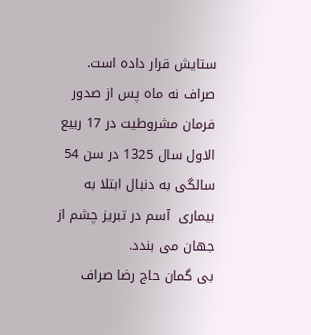ستایش قرار داده است.
صراف نه ماه پس از صدور فرمان مشروطیت در 17 ربیع الاول سال 1325 در سن 54 سالگی به دنبال ابتلا به بیماری  آسم در تبریز چشم از جهان می بندد.
بی گمان حاج رضا صراف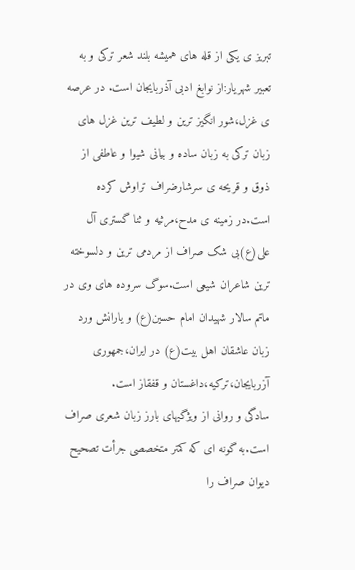تبریز ی یکی از قله های همیشه بلند شعر ترکی و به تعبیر شهریار:از نوابغ ادبی آذربایجان است. در عرصه ی غزل،شور انگیز ترین و لطیف ترین غزل های زبان ترکی به زبان ساده و بیانی شیوا و عاطفی از ذوق و قریحه ی سرشارضراف تراوش کرده است.در زمینه ی مدح،مرثیه و ثنا گستری آل علی(ع)بی شک صراف از مردمی ترین و دلسوخته ترین شاعران شیعی است.سوگ سروده های وی در ماتم سالار شهیدان امام حسین(ع) و یارانش ورد زبان عاشقان اهل بیت(ع) در ایران،جمهوری آزربایجان،ترکیه،داغستان و قفقاز است.
سادگی و روانی از ویژگیهای بارز زبان شعری صراف است.به گونه ای که کمتر متخصصی جرأت تصحیح دیوان صراف را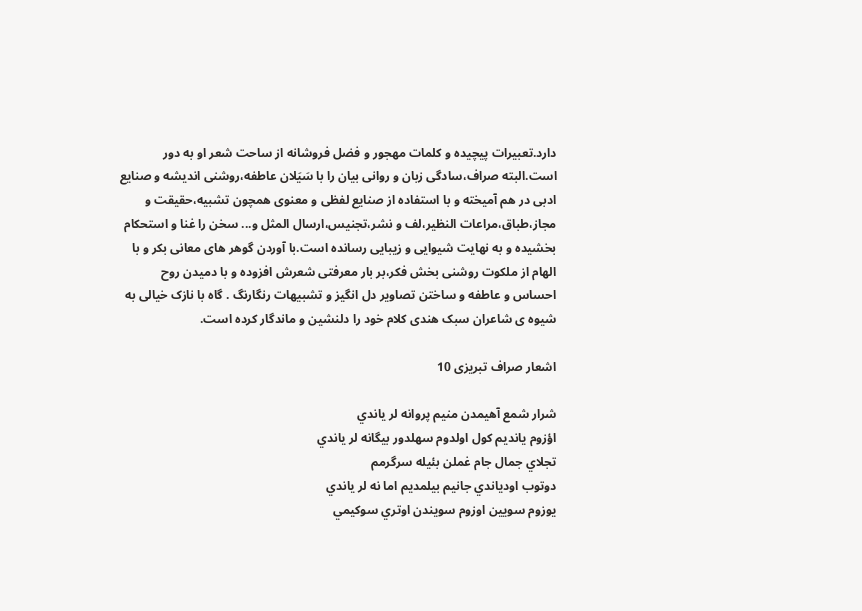دارد.تعبیرات پیچیده و کلمات مهجور و فضل فروشانه از ساحت شعر او به دور است.البته صراف،سادگی زبان و روانی بیان را با سَیَلان عاطفه،روشنی اندیشه و صنایع ادبی در هم آمیخته و با استفاده از صنایع لفظی و معنوی همچون تشبیه،حقیقت و مجاز،طباق،مراعات النظیر،لف و نشر،تجنیس،ارسال المثل و... سخن را غنا و استحکام بخشیده و به نهایت شیوایی و زیبایی رسانده است.با آوردن گوهر های معانی بکر و با الهام از ملکوت روشنی بخش فکر،بر بار معرفتی شعرش افزوده و با دمیدن روح احساس و عاطفه و ساختن تصاویر دل انگیز و تشبیهات رنگارنگ . گاه با نازک خیالی به شیوه ی شاعران سبک هندی کلام خود را دلنشین و ماندگار کرده است.

اشعار صراف تبریزی 10

شرار شمع آهيمدن منيم پروانه لر ياندي
اؤزوم يانديم كول اولدوم سهلدور بيگانه لر ياندي
تجلاي جمال جام غملن بئيله سرگرمم
دوتوب اودياندي جانيم بيلمديم اما نه لر ياندي
يوزوم سويين اوزوم سويندن اوتري سوكيمي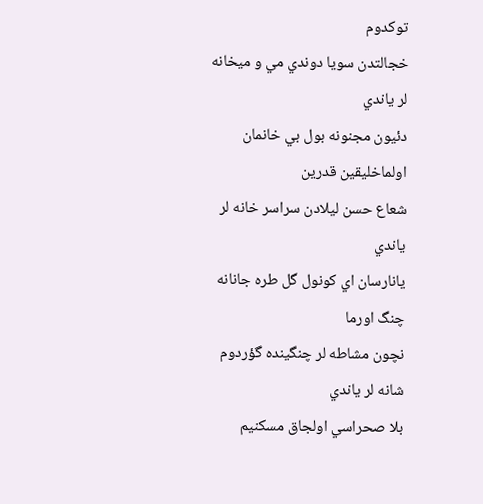توكدوم
خجالتدن سويا دوندي مي و ميخانه لر ياندي
دئيون مجنونه بول بي خانمان اولماخليقين قدرين
شعاع حسن ليلادن سراسر خانه لر ياندي
يانارسان اي كونول گل طره جانانه چنگ اورما
نچون مشاطه لر چنگينده گؤردوم شانه لر ياندي
بلا صحراسي اولجاق مسكنيم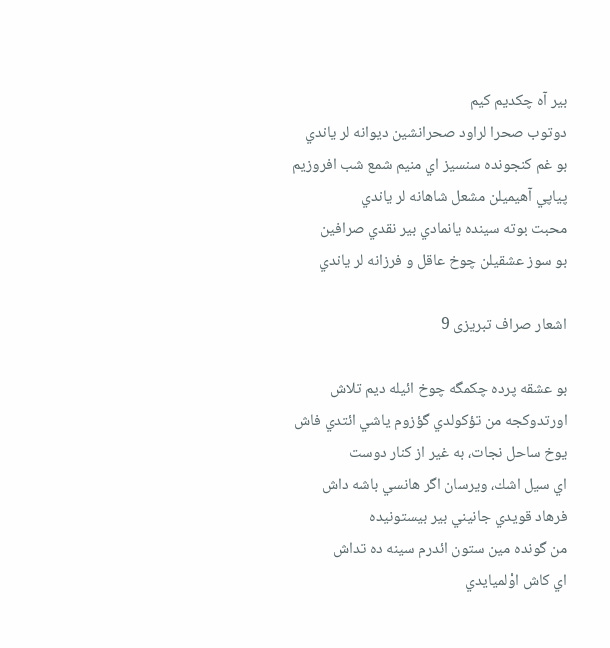بير آه چكديم كيم
دوتوب صحرا لراود صحرانشين ديوانه لر ياندي
بو غم كنجونده سنسيز اي منيم شمع شب افروزيم
پياپي آهيميلن مشعل شاهانه لر ياندي
محبت بوته سينده يانمادي بير نقدي صرافين
بو سوز عشقيلن چوخ عاقل و فرزانه لر ياندي

اشعار صراف تبریزی 9

بو عشقه پرده چكمگه چوخ ائيله ديم تلاش
اورتدوكجه من تؤكولدي گؤزوم ياشي ائتدي فاش
يوخ ساحل نجات، به غير از كنار دوست
اي سيل اشك، ويرسان اگر هانسي باشه داش
فرهاد قويدي جانيني بير بيستونيده
من گونده مين ستون ائدرم سينه ده تداش
اي كاش اوْلميايدي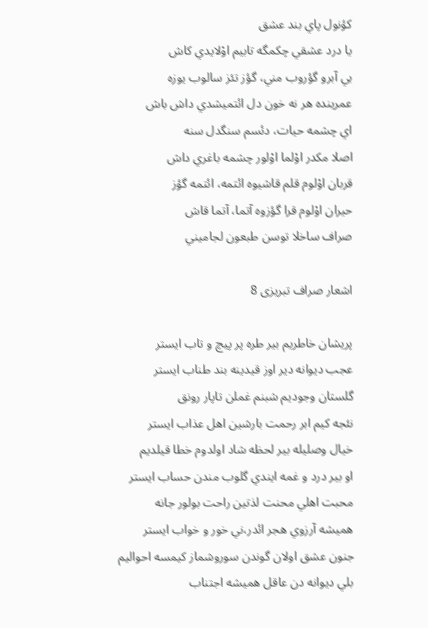كؤنول پاي بند عشق
يا درد عشقي چكمگه تابيم اوْلايدي كاش
بي آبرو گؤروب مني، گؤز تئز سالوب يوزه
عمرينده هر نه خون دل ائتميشدي داش باش
اي چشمه حيات، دئسم سنگدل سنه
اصلا مكدر اوْلما اوْلور چشمه باغري داش
قربان اوْلوم قلم قاشيوه ائتمه، ائتمه گؤز
حيران اوْلوم قرا گؤزوه آتما، آتما قاش
صراف ساخلا توسن طبعون لجاميني

اشعار صراف تبریزی 8

پريشان خاطريم بير طره پر پيچ و تاب ايستر
عجب ديوانه دير اوز قيدينه بند طناب ايستر
گلستان وجوديم شبنم غملن تاپار رونق
نئجه كيم ابر رحمت بارشين اهل عذاب ايستر
خيال وصليله بير لحظه شاد اولدوم خطا قيلديم
او بير درد و غمه ايندي گلوب مندن حساب ايستر
محبت اهلي محنت لذتين راحت بولور جانه
هميشه آرزوي هجر ائدر،ني خور و خواب ايستر
جنون عشق اولان گوندن سوروشماز كيمسه احواليم
بلي ديوانه دن عاقل هميشه اجتناب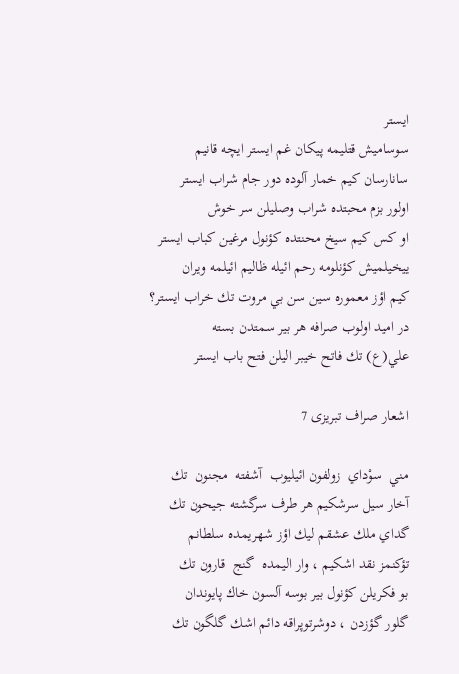ايستر
سوساميش قتليمه پيكان غم ايستر ايچه قانيم
سانارسان كيم خمار آلوده دور جام شراب ايستر
اولور بزم محبتده شراب وصليلن سر خوش
او كس كيم سيخ محنتده كؤنول مرغين كباب ايستر
ييخيلميش كؤنلومه رحم ائيله ظاليم ائيلمه ويران
كيم اؤز معموره سين سن بي مروت تك خراب ايستر؟
در اميد اولوب صرافه هر بير سمتدن بسته
علي(ع) تك فاتح خيبر اليلن فتح باب ايستر

اشعار صراف تبریزی 7

مني  سوْداي  زولفون ائيليوب  آشفته  مجنون  تك
آخار سيل سرشكيم هر طرف سرگشته جيحون تك
گداي ملك عشقم ليك اؤز شهريمده سلطانم
تؤكنمز نقد اشكيم ، وار اليمده  گنج  قارون تك
بو فكريلن كؤنول بير بوسه آلسون خاك پايوندان
گلور گؤزدن ، دوشرتوپراقه دائم اشك گلگون تك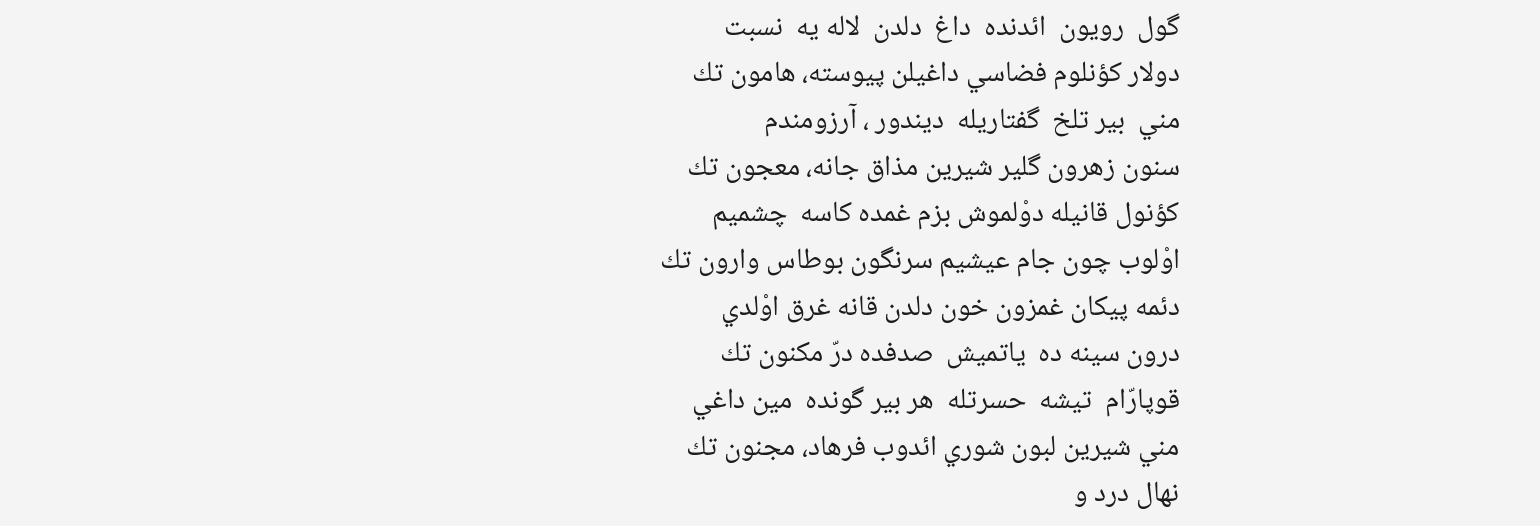گول  رويون  ائدنده  داغ  دلدن  لاله يه  نسبت
دولار كؤنلوم فضاسي داغيلن پيوسته، هامون تك
مني  بير تلخ  گفتاريله  ديندور ، آرزومندم
سنون زهرون گلير شيرين مذاق جانه، معجون تك
كؤنول قانيله دوْلموش بزم غمده كاسه  چشميم
اوْلوب چون جام عيشيم سرنگون بوطاس وارون تك
دئمه پيكان غمزون خون دلدن قانه غرق اوْلدي
درون سينه ده  ياتميش  صدفده درّ مكنون تك
قوپارّام  تيشه  حسرتله  هر بير گونده  مين داغي
مني شيرين لبون شوري ائدوب فرهاد، مجنون تك
نهال درد و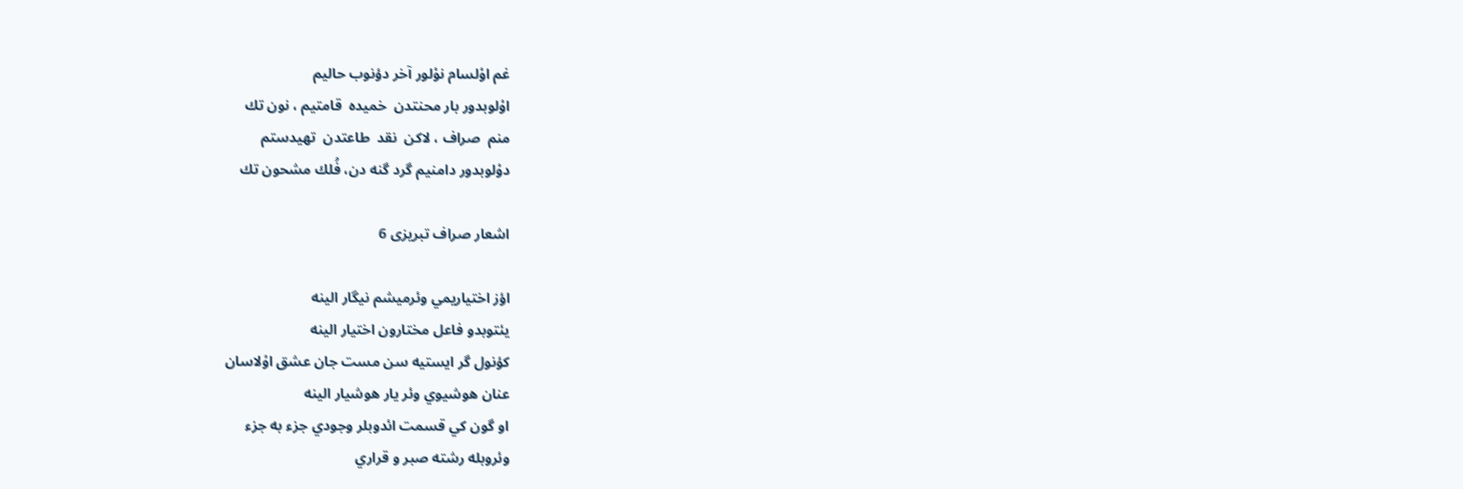غم اوْلسام نوْلور آخر دؤنوب حاليم
اوْلوبدور بار محنتدن  خميده  قامتيم ، نون تك
منم  صراف ، لاكن  نقد  طاعتدن  تهيدستم
دوْلوبدور دامنيم گرد گنه دن، فُلك مشحون تك

اشعار صراف تبریزی 6

اؤز اختياريمي وئرميشم نيگار الينه
يئتوبدو فاعل مختارون اختيار الينه
كؤنول گر ايستيه سن مست جان عشق اوْلاسان
عنان هوشيوي وئر يار هوشيار الينه
او گون كي قسمت ائدوبلر وجودي جزء به جزء
وئروبله رشته صبر و قراري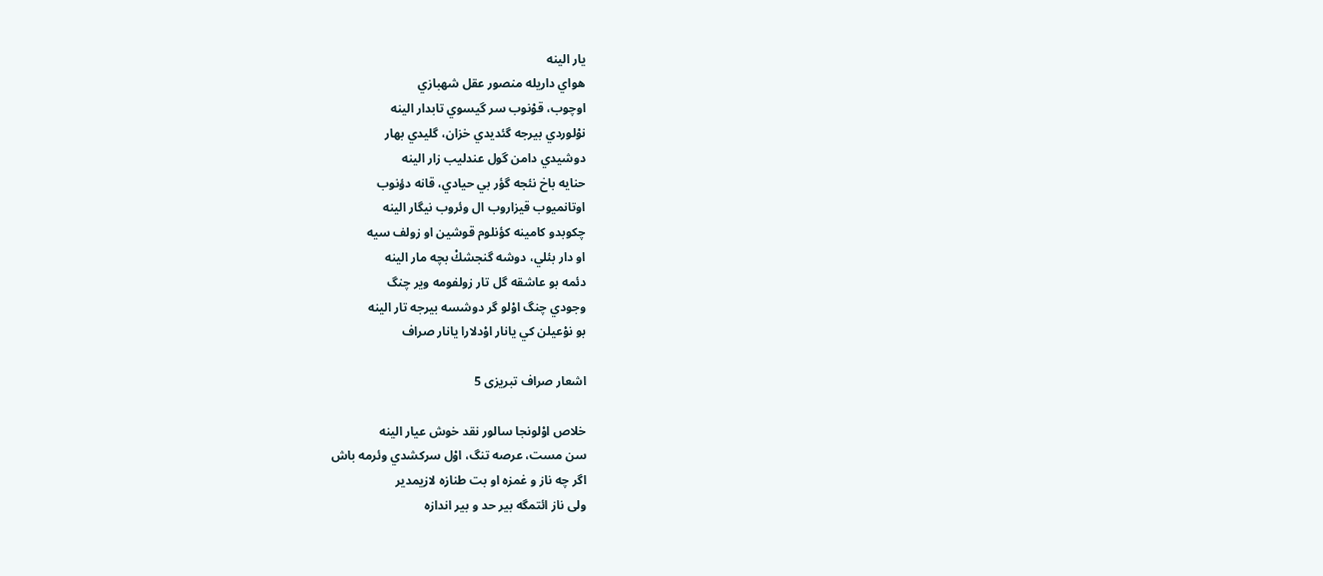يار الينه
هواي داريله منصور عقل شهبازي
اوچوب، قوْنوب سر گيسوي تابدار الينه
نوْلوردي بيرجه گئديدي خزان، گليدي بهار
دوشيدي دامن گول عندليب زار الينه
حنايه باخ نئجه گؤر بي حيادي، قانه دؤنوب
اوتانميوب قيزاروب ال وئروب نيگار الينه
چكوبدو كامينه كؤنلوم قوشين او زولف سيه
او دار بئلي، دوشه گنجشكْ بچه مار الينه
دئمه بو عاشقه گل تار زولفومه وير چنگ
وجودي چنگ اوْلو گر دوشسه بيرجه تار الينه
بو نوْعيلن كي يانار اوْدلارا يانار صراف

اشعار صراف تبریزی 5

خلاص اوْلونجا سالور نقد خوش عيار الينه
سن مست، عرصه تنگ، اوْل سركشدي وئرمه باش
اگر چه ناز و غمزه او بت طنازه لازیمدیر
ولی ناز ائتمگه بیر حد و بیر اندازه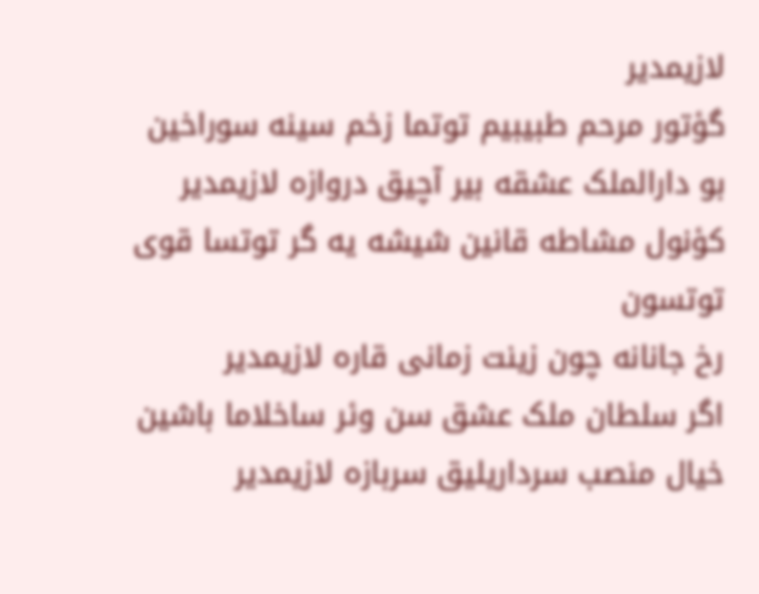لازیمدیر
گؤتور مرحم طبیبیم توتما زخم سینه سوراخین
بو دارالملک عشقه بیر آچیق دروازه لازیمدیر
کؤنول مشاطه قانین شیشه یه گر توتسا قوی توتسون
رخ جانانه چون زینت زمانی قاره لازیمدیر
اگر سلطان ملک عشق سن وئر ساخلاما باشین
خیال منصب سرداریلیق سربازه لازیمدیر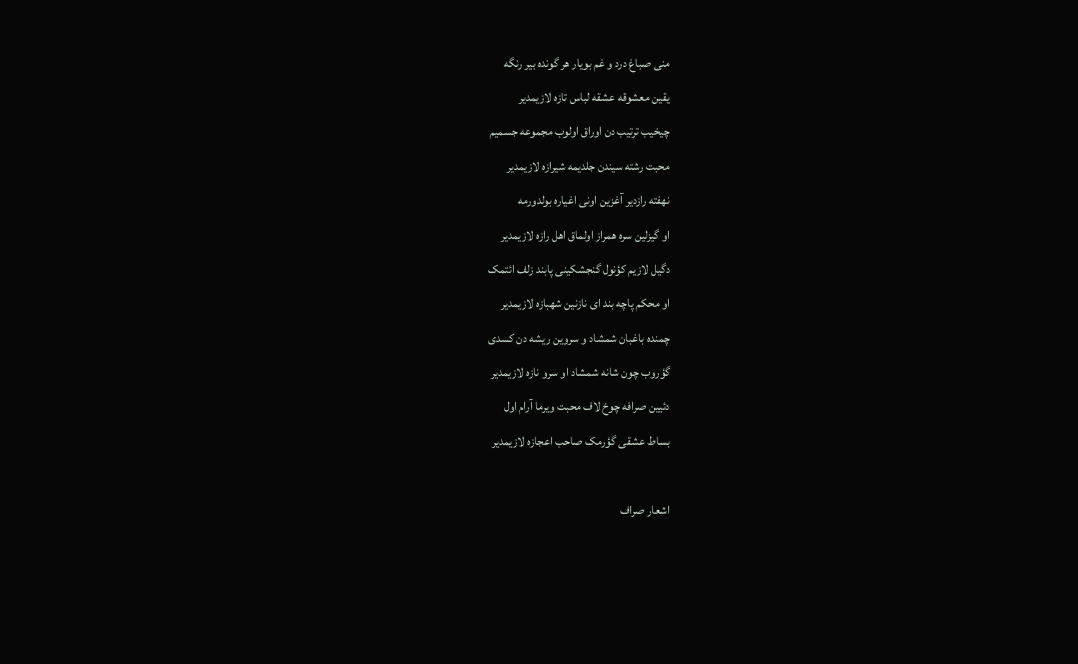منی صباغ درد و غم بویار هر گونده بیر رنگه
یقین معشوقه عشقه لباس تازه لازیمدیر
چیخیب ترتیب دن اوراق اولوب مجموعه جسمیم
محبت رشته سیندن جلدیمه شیرازه لازیمدیر
نهفته رازدیر آغزین اونی اغیاره بولدورمه
او گیزلین سره همراز اولماق اهل رازه لازیمدیر
دگیل لازیم کؤنول گنجشکینی پابند زلف ائتمک
او محکم پاچه بند ای نازنین شهبازه لازیمدیر
چمنده باغبان شمشاد و سروین ریشه دن کسدی
گؤروب چون شانه شمشاد او سرو نازه لازیمدیر
دئیین صرافه چوخ لاف محبت ویرما آرام اول
بساط عشقی گؤرمک صاحب اعجازه لازیمدیر

اشعار صراف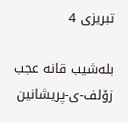تبریزی 4

بله‌شیب قانه عجب زۆلف-ی-پریشانین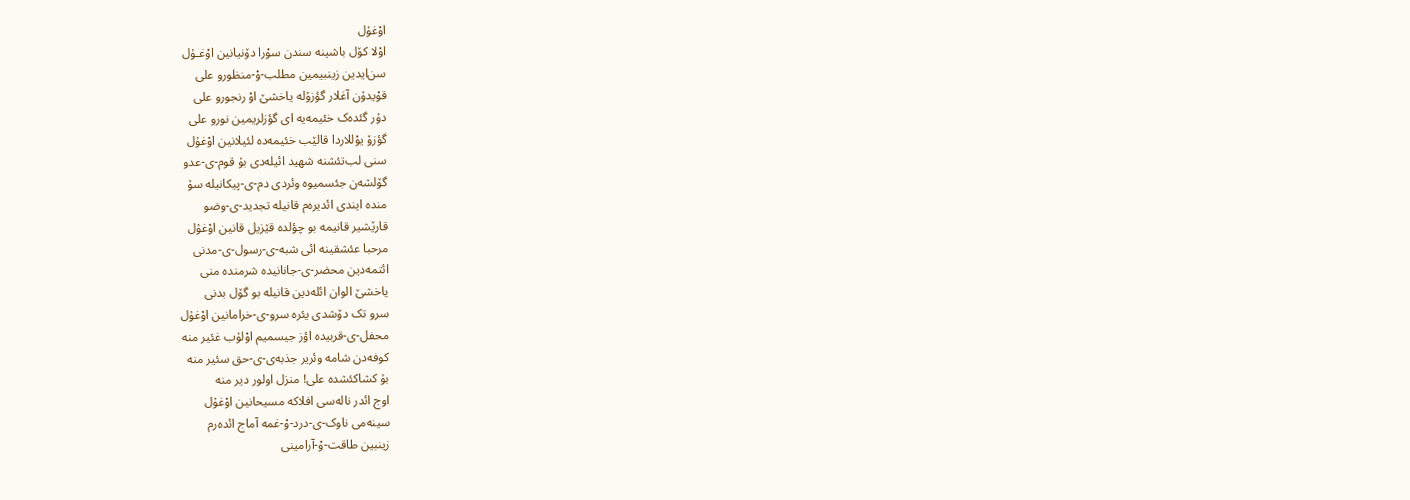اوْغۇل
اوْلا کۆل باشینه سندن سوْرا دۆنیانین اوْغـۇل
سن‌ایدین زینبیمین مطلب-وْ-منظورو علی
قوْیدۇن آغلار گؤزۆله یاخشێ اوْ رنجورو علی
دۇر گئده‌ک خئیمه‌یه ای گؤزلریمین نورو علی
گؤزۆ یوْللاردا قالێب خئیمه‌ده لئیلانین اوْغۇل
سنی لب‌تئشنه شهید ائیله‌دی بۇ قوم-ی-عدو
گۆلشه‌ن جئسمیوه وئردی دم-ی-پیکانیله سۇ
منده ایندی ائدیره‌م قانیله تجدید-ی-وضو
قارێشیر قانیمه بو چؤلده قێزیل قانین اوْغۇل
مرحبا عئشقینه ائی شبه-ی-رسول-ی-مدنی
ائتمه‌دین محضر-ی-جانانیده شرمنده منى
یاخشێ الوان ائله‌دین قانیله بو گۆل بدنی
سرو تک دۆشدی یئره سرو-ی-خرامانین اوْغۇل
محفل-ی-قربیده اؤز جیسمیم اوْلۇب غئیر منه
کوفه‌دن شامه وئریر جذبه‌ی-ی-حق ‌سئیر منه
بۇ کشاکئشده على! منزل اولور دیر منه
اوج ائدر ناله‌سی افلاکه مسیحانین اوْغۇل
سینه‌می ناوک-ی-درد-وْ-غمه آماج ائده‌رم
زینبین طاقت-وْ-آرامینی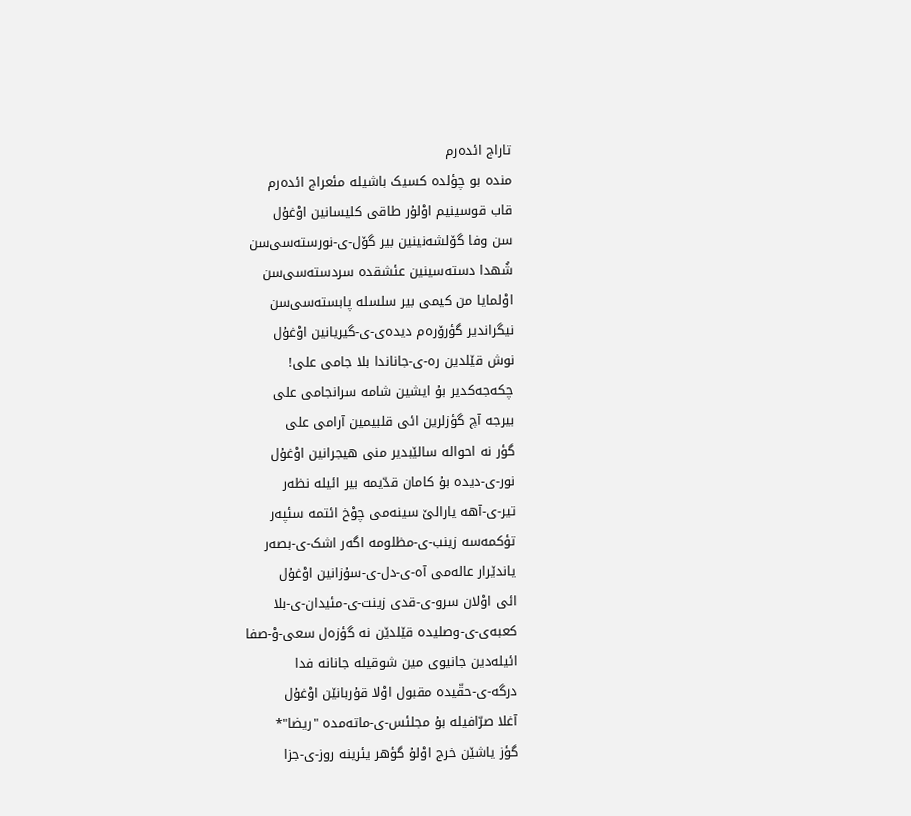تاراج ائده‌رم
منده بو چؤلده کسیک باشیله مئعراج ائده‌رم
قاب قوسینیم اوْلۇر طاقی کلیسانین اوْغۇل
سن وفا گۆلشه‌نینین بیر گۆل-ی-نورسته‌سی‌سن
شُهدا دسته‌سینین عئشقده سردسته‌سی‌سن
اوْلمایا من کیمی بیر سلسله پابسته‌سی‌سن
نیگراندیر گؤرۆره‌م دیده‌ی-ی-گیریانین اوْغۇل
نوش قێلدین ره-ی-جاناندا بلا جامی علی!
چکه‌جه‌کدیر بۇ ایشین شامه سرانجامی علی
بیرجه آچ گؤزلرین ائی قلبیمین آرامی على
گؤر نه احواله سالێبدیر منی هیجرانین اوْغۇل
نور-ی-دیده بۇ کامان قدّیمه بیر ائیله نظه‌ر
تیر-ی-آهه یارالێ سینه‌می چوْخ ائتمه سئپه‌ر
تؤکمه‌سه زینب-ی-مظلومه اگه‌ر اشک-ی-بصه‌ر
یاندێرار عاله‌می آه-ی-دل-ی-سۇزانین اوْغۇل
ائی اوْلان سرو-ی-قدی زینت-ی-مئیدان-ی-بلا
کعبه‌ی-ی-وصلیده قێلدێن نه گؤزه‌ل سعی-وْ-صفا
ائیله‌دین جانیوی مین شوقیله جانانه فدا
درگه‌-ی-حقّیده مقبول اوْلا قۇربانێن اوْغۇل
آغلا صرّافیله بۇ مجلئس-ی-ماته‌مده "ریضا"*
گؤز یاشێن خرج اوْلۇ گؤهر یئرینه روز-ی-جزا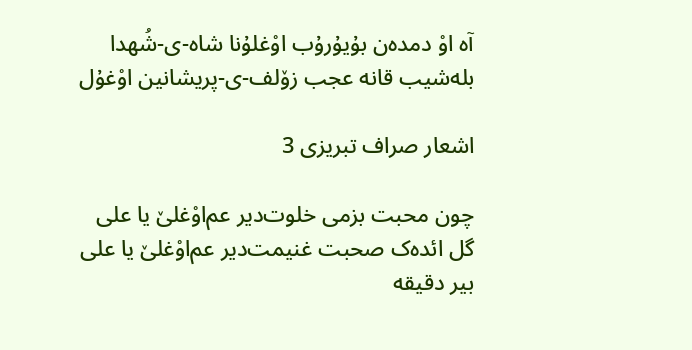آه اوْ دمده‌ن بۇیۇرۇب اوْغلۇنا شاه-ی-شُهدا
بله‌شیب قانه عجب زۆلف-ی-پریشانین اوْغۇل

اشعار صراف تبریزی 3

چون محبت بزمی خلوت‌دیر عم‌اوْغلێ یا علی
گل ائده‌ک صحبت غنیمت‌دیر عم‌اوْغلێ یا علی
بیر دقیقه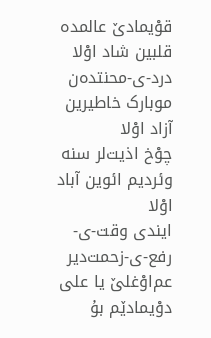قوْیمادێ عالمده قلبین شاد اوْلا
درد-ی-محنتده‌ن موبارک خاطیرین آزاد اوْلا
چوْخ اذیت‌لر سنه وئردیم ائوین آباد اوْلا
ایندی وقت-ی-رفع-ی-زحمت‌دیر عم‌اوْغلێ یا علی
دوْیمادێم بۇ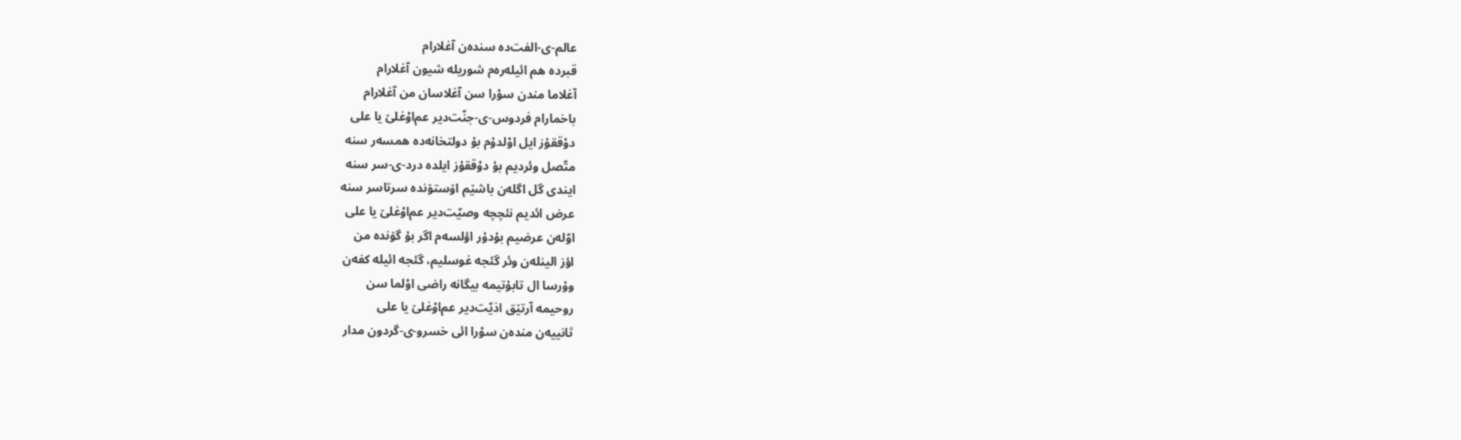عالم-ی-الفت‌ده سنده‌ن آغلارام
قبرده هم ائیله‌ره‌م شوریله شیون آغلارام
آغلاما مندن سوْرا سن آغلاسان من آغلارام
باخمارام فردوس-ی-جنّت‌دیر عم‌اوْغلێ یا علی
دوْققۇز ایل اوْلدۇم بۇ دولتخانه‌ده همسه‌ر سنه
متّصل وئردیم بۇ دوْققۇز ایلده درد-ی-سر سنه
ایندی گل اگله‌ن باشێم اۆستۆنده سرتاسر سنه
عرض ائدیم نئچچه وصیّت‌دیر عم‌اوْغلێ یا علی
اوّله‌ن عرضیم بۇدۇر اؤلسه‌م اگر بۇ گۆنده من
اؤز الینله‌ن وئر گئجه غوسلیم، گئجه ائیله کفه‌ن
وۇرسا ال تابۇتیمه بیگانه راضی اوْلما سن
روحیمه آرتێق اذیّت‌دیر عم‌اوْغلێ یا علی
ثانییه‌ن منده‌ن سوْرا ائی خسرو-ی-گردون مدار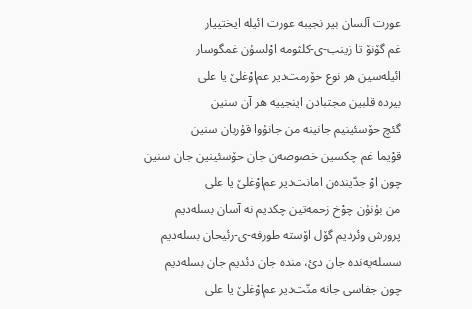عورت آلسان بیر نجیبه عورت ائیله ایختییار
غم گۆنۆ تا زینب-ی-کلثومه اوْلسۇن غمگوسار
ائیله‌سین هر نوع حۆرمت‌دیر عم‌اوْغلێ یا علی
بیرده قلبین مجتبادن اینجییه هر آن سنین
گئچ حۆسئینیم جانینه من جانۇوا قۇربان سنین
قوْیما غم چکسین خصوصه‌ن جان حۆسئینین جان سنین
چون اوْ جدّینده‌ن امانت‌دیر عم‌اوْغلێ یا علی
من بۇنۇن چوْخ زحمه‌تین چکدیم نه آسان بسله‌دیم
پرورش وئردیم گۆل اۆسته طورفه-ی-رئیحان بسله‌دیم
سسله‌یه‌نده جان دئ، منده جان دئدیم جان بسله‌دیم
چون جفاسی جانه منّت‌دیر عم‌اوْغلێ یا علی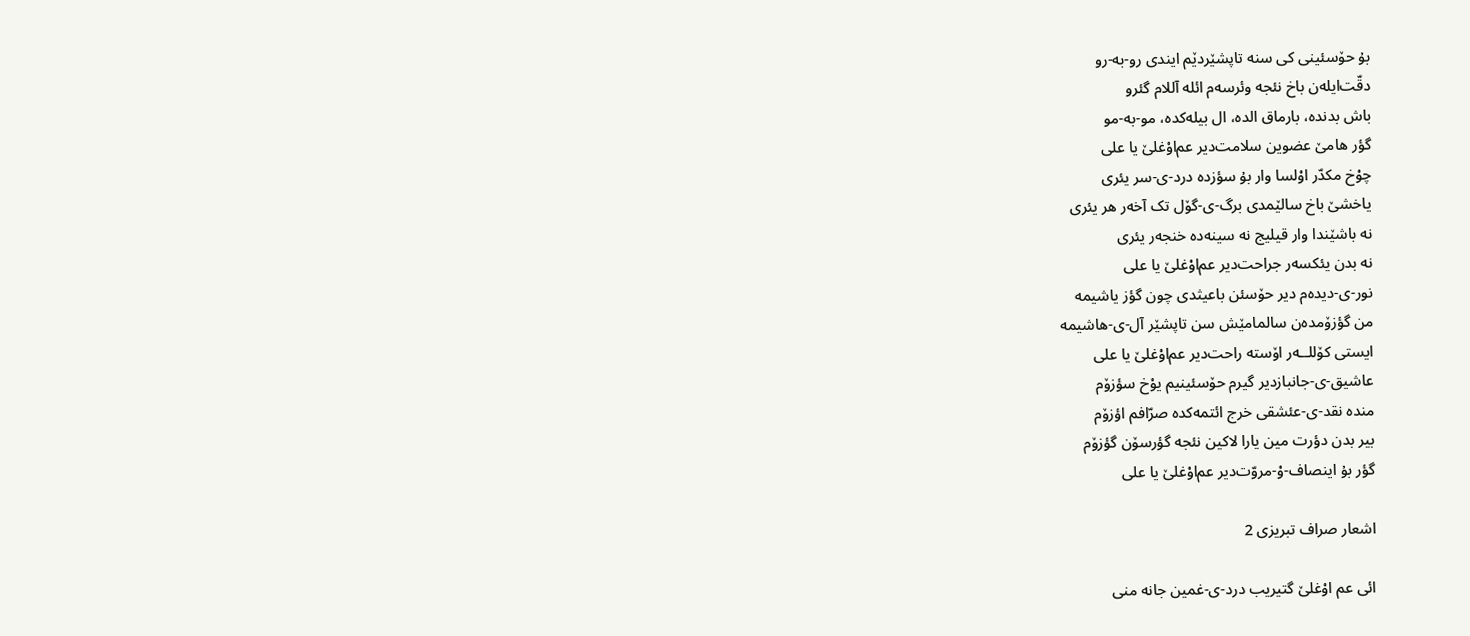بۇ حۆسئینی کی سنه تاپشێردێم ایندی رو-به-رو
دقّت‌ایله‌ن باخ نئجه وئرسه‌م ائله آللام گئرو
باش بدنده، بارماق الده، ال بیله‌کده، مو-به-مو
گؤر هامێ عضوین سلامت‌دیر عم‌اوْغلێ یا علی
چوْخ مکدّر اوْلسا وار بۇ سؤزده درد-ی-سر یئری
یاخشێ باخ سالێمدی برگ-ی-گۆل تک آخه‌ر هر یئری
نه باشێندا وار قیلیج نه سینه‌ده خنجه‌ر یئری
نه بدن یئکسه‌ر جراحت‌دیر عم‌اوْغلێ یا علی
نور-ی-دیده‌م دیر حۆسئن باعیثدی چون گؤز یاشیمه
من گؤزۆمده‌ن سالمامێش سن تاپشێر آل-ی-هاشیمه
ایستی کۆللــه‌ر اۆسته راحت‌دیر عم‌اوْغلێ یا علی
عاشیق-ی-جانبازدیر گیرم حۆسئینیم یوْخ سؤزۆم
منده نقد-ی-عئشقی خرج ائتمه‌کده صرّافم اؤزۆم
بیر بدن دؤرت مین یارا لاکین نئجه گؤرسۆن گؤزۆم
گؤر بۇ اینصاف-وْ-مروّت‌دیر عم‌اوْغلێ یا علی

اشعار صراف تبریزی 2

ائی عم اوْغلێ گتیریب درد-ی-غمین جانه منی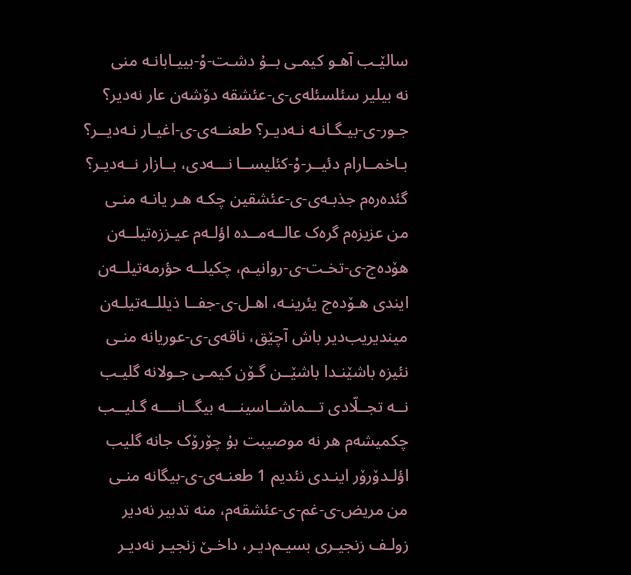سالێـب آهـو کیمـی بــۇ دشـت-وْ-بییـابانـه منی
نه بیلیر سئلسئله‌ی-ی-عئشقه دۆشه‌ن عار نه‌دیر؟
جـور-ی-بیـگـانـه نـه‌دیـر؟ طعنــه‌ی-ی-اغیـار نـه‌دیــر؟
بـاخمــارام دئیــر-وْ-کئلیســا نـــه‌دی، بــازار نــه‌دیـر؟
گئده‌ره‌م جذبـه‌ی-ی-عئشقین چکـه هـر یانـه منـی
من عزیزه‌م گره‌ک عالــه‌مــده اؤلـه‌م عیـززه‌تیلــه‌ن
هۆده‌ج-ی-تخـت-ی-روانیـم، چکیلــه حؤرمه‌تیلــه‌ن
ایندی هـۆده‌ج یئرینـه، اهـل-ی-جفــا ذیللــه‌تیلـه‌ن
میندیریب‌دیر باش آچێق، ناقه‌ی-ی-عوریانه منـی
نئیزه باشێنـدا باشێــن گـۆن کیمـی جـولانه گلیـب
نــه تجــلّادی تـــماشــاسینـــه بیگــانــــه گـلیــب
چکمیشه‌م هر نه موصیبت بۇ چۆرۆک جانه گلیب
اؤلـدۆرۆر اینـدی نئدیم 1 طعنـه‌ی-ی-بیگانه منـی
من مریض-ی-غم-ی-عئشقه‌م، منه تدبیر نه‌دیر
زولـف زنجیـری بسیـم‌دیـر، داخـێ زنجیـر نه‌دیـر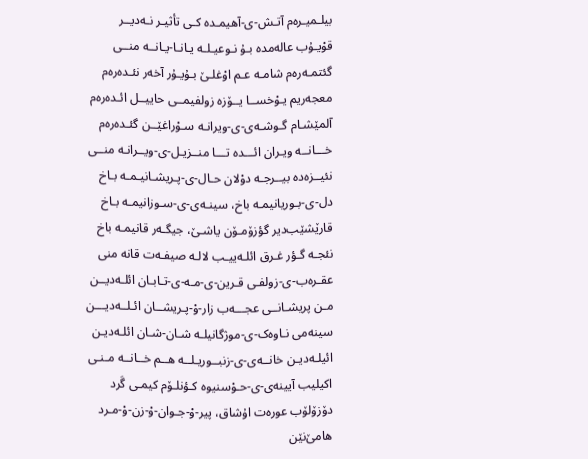بیلـمیـره‌م آتـش-ی-آهیمـده کـی تأثیـر نـه‌دیــر
قوْیـۇب عاله‌مده بـۇ نـوعیـلـه یـانـا-یـانــه منــی
گئتمـه‌ره‌م شامـه عـم اوْغلـێ بـۇیـۇر آخه‌ر نئـده‌ره‌م
معجه‌ریم یـوْخســا یــۆزه زولفیمــی حاییــل ائـده‌ره‌م
آلمێشـام گـوشـه‌ی-ی-ویرانـه سـوْراغێــن گئـده‌ره‌م
خـــانــه ویـران ائـــده تـــا منــزیـل-ی-ویــرانـه منــی
نئیــزه‌ده بیــرجـه دوْلان حـال-ی-پـریشـانیـمـه بـاخ
دل-ی-بـوریانیمـه باخ، سینـه‌ی-ی-سـوزانیمـه بـاخ
قارێشێب‌دیر گؤزۆمـۆن یاشـێ، جیگـه‌ر قانیمـه باخ
نئجـه گـؤر غـرق ائلـه‌ییـب لالـه صیفـه‌ت قانه منی
عقـره‌ب-ی-زولفـی قـرین-ی-مـه-ی-تـابـان ائلـه‌دیــن
مـن پریشـانــی عجـــه‌ب زار-وْ-پـریشــان ائـلــه‌دیـــن
سینه‌می نـاوه‌ک-ی-موژگانیلـه شـان-شـان ائلـه‌دیـن
ائیلـه‌دیـن خانــه‌ی-ی-زنبــوریـلــه هــم خــانــه مـنـی
اکیلیب آیینه‌ی-ی-حـوْسنیوه کـؤنلـۆم کیمـی گَرد
دۆزۆلۆب عوره‌ت اۇشاق، پیر-وْ-جـوان-وْ-زن-وْ-مـرد
هامێ‌نێن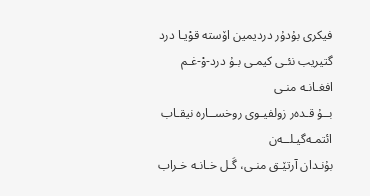فیکری بۇدۇر دردیمین اۆسته قوْیـا درد
گتیریب نئـی کیمـی بـۇ درد-وْ-غـم افغـانـه منـی
بــۇ قـده‌ر زولفیـوی روخســاره نیقـاب ائتمـه‌گیـلــه‌ن
بۇنـدان آرتێـق منـی، گَـل خـانـه خـراب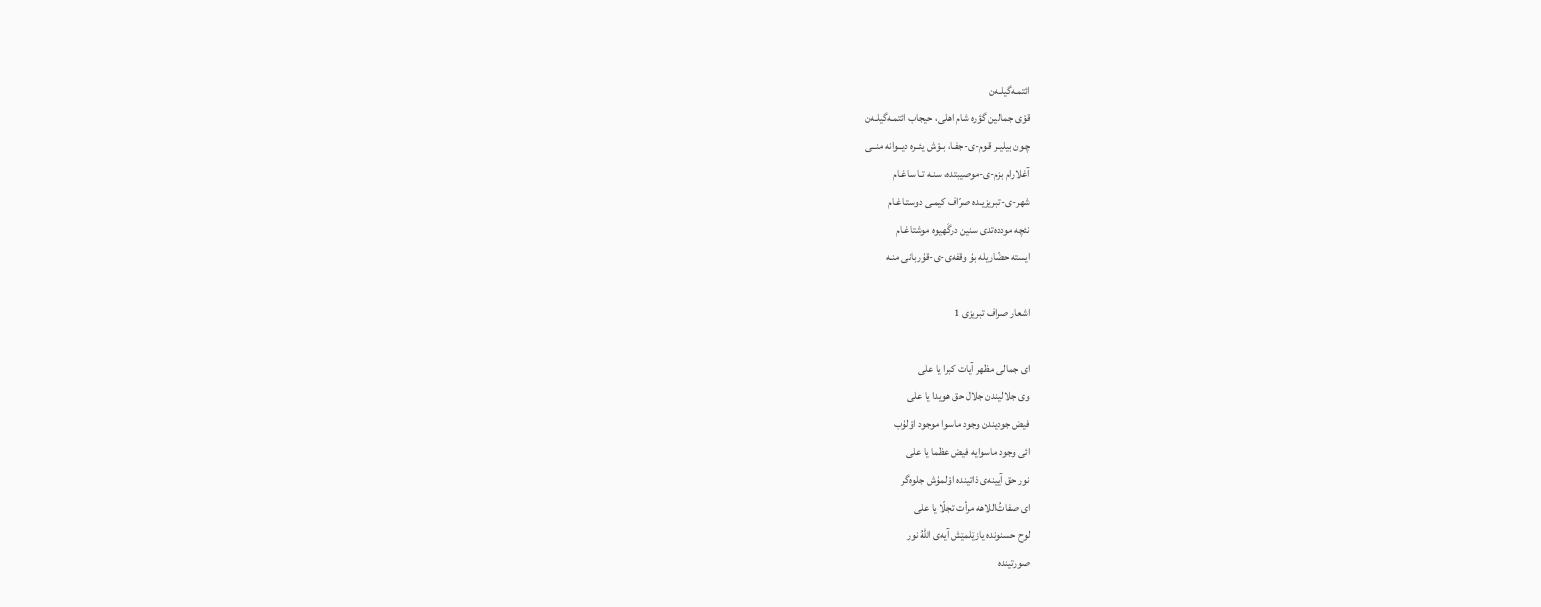ائتمـه‌گیلـه‌ن
قوْی جمالین گؤره شام اهلی، حیجاب ائتمـه‌گیلـه‌ن
چـون بیلیـر قـوم-ی-جفـا، بـوْش یئــره دیــوانه منــی
آغلارام بزم-ی-موصیبتده، سنـه تـا ساغـام
شهر-ی-تبریزیـده صرّاف کیمـی دوستـاغـام
نئچه مودده‌تدی سنین درگَهیوه موشتاغـام
ایسته حضّاریله بۇ وقفه‌ی-ی-قۇربانی منـه

اشعار صراف تبریزی 1

ای جمالی مظهر آیات کبرا یا علی
وی جلالیندن جلال حق هویدا یا علی
فیض جودیندن وجود ماسوا موجود اوْلۇب
ائی وجود ماسوایه فیض عظما یا علی
نور حق آیینه‌ی ذاتینده اوْلمۇش جلوه‌گر
ای صفاتُ‌اللاهه مرأت تجلّا یا علی
لوح حسنونده یازێلمێش آیه‌ی اللهُ نور
صورتینده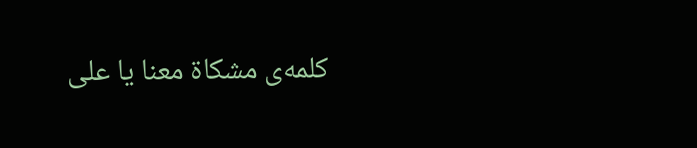کلمه‌ی مشکاة معنا یا علی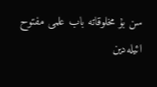سن بۇ مخلوقاته باب علمی مفتوح ائیله‌دین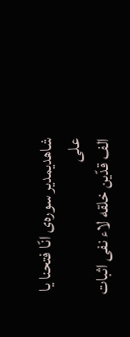شاهدیمدیر سوره‌ی انّا فتحنا یا علی
الف قدّین خلقه لاء نفی اثبات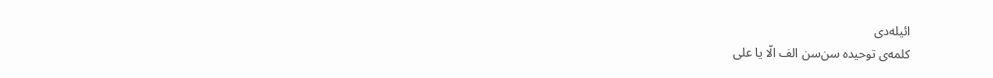ائیله‌دی
کلمه‌ی توحیده سن‌سن الف الّا یا علی